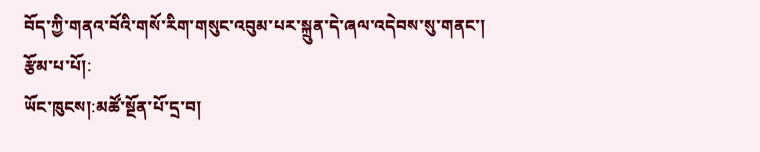བོད་ཀྱི་གནའ་བོའི་གསོ་རིག་གསུང་འབུམ་པར་སྐྲུན་དེ་ཞལ་འདེབས་སུ་གནང་།
རྩོམ་པ་པོ།:
ཡོང་ཁུངས།:མཚོ་སྔོན་པོ་དྲ་བ།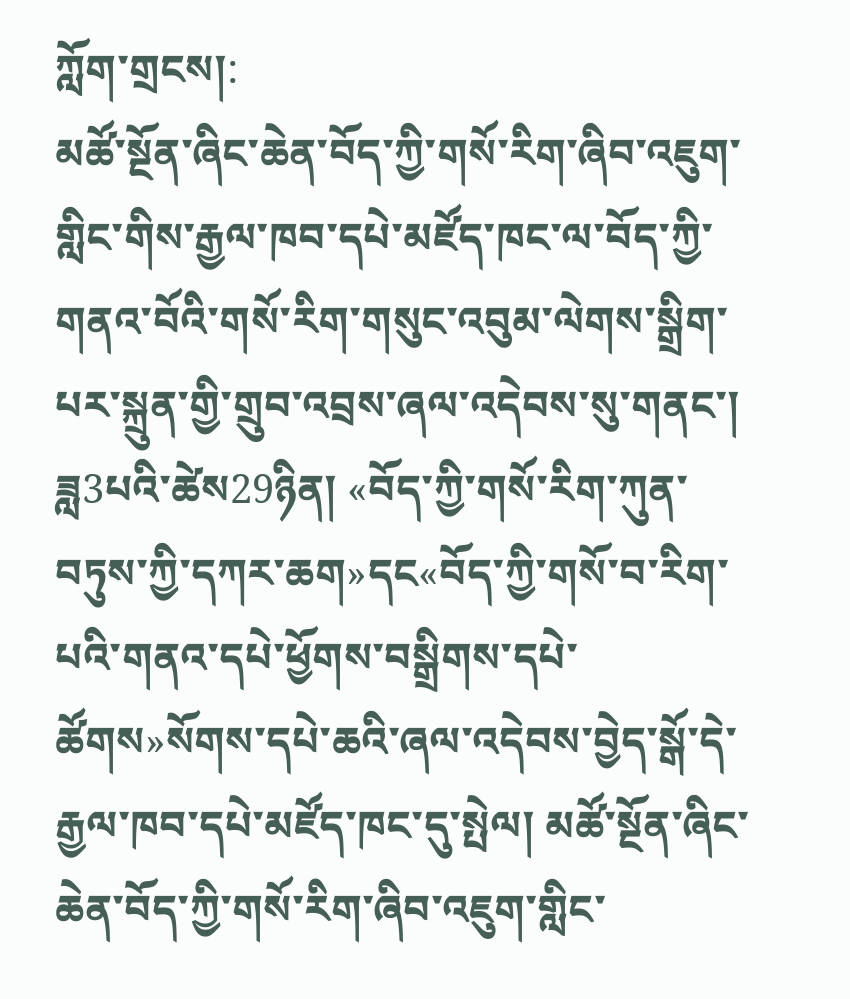ཀློག་གྲངས།:
མཚོ་སྔོན་ཞིང་ཆེན་བོད་ཀྱི་གསོ་རིག་ཞིབ་འཇུག་གླིང་གིས་རྒྱལ་ཁབ་དཔེ་མཛོད་ཁང་ལ་བོད་ཀྱི་གནའ་བོའི་གསོ་རིག་གསུང་འབུམ་ལེགས་སྒྲིག་པར་སྐྲུན་གྱི་གྲུབ་འབྲས་ཞལ་འདེབས་སུ་གནང་།
ཟླ3པའི་ཚེས29ཉིན། «བོད་ཀྱི་གསོ་རིག་ཀུན་བཏུས་ཀྱི་དཀར་ཆག»དང«བོད་ཀྱི་གསོ་བ་རིག་པའི་གནའ་དཔེ་ཕྱོགས་བསྒྲིགས་དཔེ་ཚོགས»སོགས་དཔེ་ཆའི་ཞལ་འདེབས་བྱེད་སྒོ་དེ་རྒྱལ་ཁབ་དཔེ་མཛོད་ཁང་དུ་སྤེལ། མཚོ་སྔོན་ཞིང་ཆེན་བོད་ཀྱི་གསོ་རིག་ཞིབ་འཇུག་གླིང་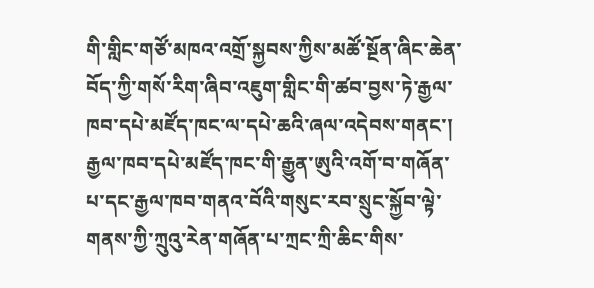གི་གླིང་གཙོ་མཁའ་འགྲོ་སྐྱབས་ཀྱིས་མཚོ་སྔོན་ཞིང་ཆེན་བོད་ཀྱི་གསོ་རིག་ཞིབ་འཇུག་གླིང་གི་ཚབ་བྱས་ཏེ་རྒྱལ་ཁབ་དཔེ་མཛོད་ཁང་ལ་དཔེ་ཆའི་ཞལ་འདེབས་གནང་། རྒྱལ་ཁབ་དཔེ་མཛོད་ཁང་གི་རྒྱུན་ཨུའི་འགོ་བ་གཞོན་པ་དང་རྒྱལ་ཁབ་གནའ་བོའི་གསུང་རབ་སྲུང་སྐྱོབ་ལྟེ་གནས་ཀྱི་ཀྲུའུ་རེན་གཞོན་པ་ཀྲང་ཀྲི་ཆིང་གིས་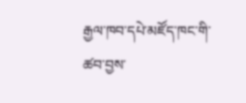རྒྱལ་ཁབ་དཔེ་མཛོད་ཁང་གི་ཚབ་བྱས་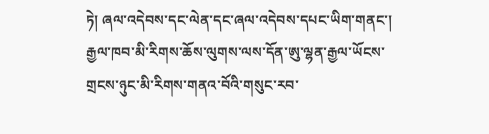ཏེ། ཞལ་འདེབས་དང་ལེན་དང་ཞལ་འདེབས་དཔང་ཡིག་གནང་། རྒྱལ་ཁབ་མི་རིགས་ཆོས་ལུགས་ལས་དོན་ཨུ་ལྷན་རྒྱལ་ཡོངས་གྲངས་ཉུང་མི་རིགས་གནའ་བོའི་གསུང་རབ་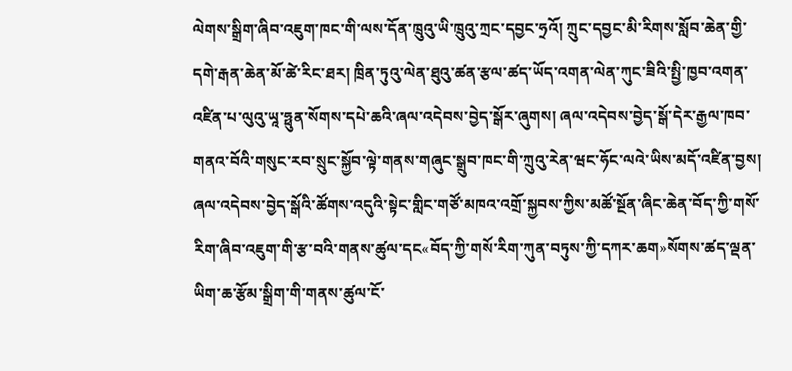ལེགས་སྒྲིག་ཞིབ་འཇུག་ཁང་གི་ལས་དོན་ཁྲུའུ་ཡི་ཁྲུའུ་ཀྲང་དབྱང་ཧྲའོ། ཀྲུང་དབྱང་མི་རིགས་སློབ་ཆེན་གྱི་དགེ་རྒན་ཆེན་མོ་ཚེ་རིང་ཐར། ཁྲིན་ཏུའུ་ལེན་ཐུའུ་ཚན་རྩལ་ཚད་ཡོད་འགན་ལེན་ཀུང་ཟིའི་སྤྱི་ཁྱབ་འགན་འཛིན་པ་ལུའུ་ཡཱ་ཧྥུན་སོགས་དཔེ་ཆའི་ཞལ་འདེབས་བྱེད་སྒོར་ཞུགས། ཞལ་འདེབས་བྱེད་སྒོ་དེར་རྒྱལ་ཁབ་གནའ་བོའི་གསུང་རབ་སྲུང་སྐྱོབ་ལྟེ་གནས་གཞུང་སྒྲུབ་ཁང་གི་ཀྲུའུ་རེན་ཝང་ཧོང་ལའེ་ཡིས་མདོ་འཛིན་བྱས།
ཞལ་འདེབས་བྱེད་སྒོའི་ཚོགས་འདུའི་སྟེང་གླིང་གཙོ་མཁའ་འགྲོ་སྐྱབས་ཀྱིས་མཚོ་སྔོན་ཞིང་ཆེན་བོད་ཀྱི་གསོ་རིག་ཞིབ་འཇུག་གི་རྩ་བའི་གནས་ཚུལ་དང«བོད་ཀྱི་གསོ་རིག་ཀུན་བཏུས་ཀྱི་དཀར་ཆག»སོགས་ཚད་ལྡན་ཡིག་ཆ་རྩོམ་སྒྲིག་གི་གནས་ཚུལ་ངོ་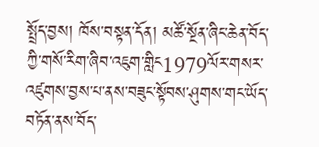སྤྲོད་བྱས། ཁོས་བསྟན་དོན། མཚོ་སྔོན་ཞིང་ཆེན་བོད་ཀྱི་གསོ་རིག་ཞིབ་འཇུག་གླིང1979ལོར་གསར་འཛུགས་བྱས་པ་ནས་བཟུང་སྟོབས་ཤུགས་གང་ཡོད་བཏོན་ནས་བོད་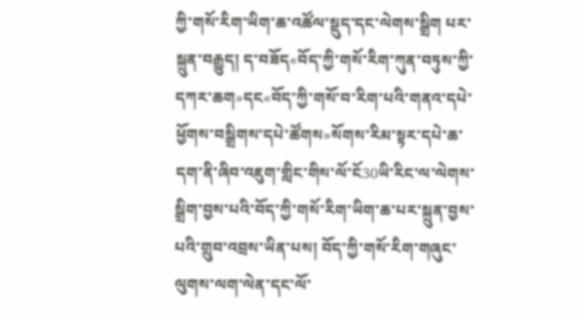ཀྱི་གསོ་རིག་ཡིག་ཆ་འཚོལ་སྡུད་དང་ལེགས་སྒྲིག པར་སྐྲུན་བརྒྱུད། ད་བཟོད«བོད་ཀྱི་གསོ་རིག་ཀུན་བཏུས་ཀྱི་དཀར་ཆག»དང«བོད་ཀྱི་གསོ་བ་རིག་པའི་གནའ་དཔེ་ཕྱོགས་བསྒྲིགས་དཔེ་ཚོགས»སོགས་རིམ་སྟར་དཔེ་ཆ་དག་ནི་ཞིབ་འཇུག་གླིང་གིས་ལོ་ངོ30ཡི་རིང་ལ་ལེགས་སྒྲིག་བྱས་པའི་བོད་ཀྱི་གསོ་རིག་ཡིག་ཆ་པར་སྐྲུན་བྱས་པའི་གྲུབ་འབྲས་ཡིན་པས། བོད་ཀྱི་གསོ་རིག་གཞུང་ལུགས་ལག་ལེན་དང་ལོ་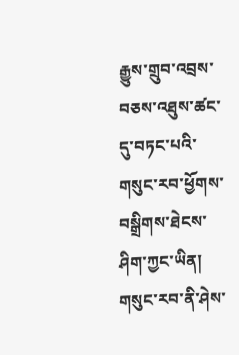རྒྱུས་གྲུབ་འབྲས་བཅས་འཐུས་ཚང་དུ་བཏང་པའི་གསུང་རབ་ཕྱོགས་བསྒྲིགས་ཐེངས་ཤིག་ཀྱང་ཡིན། གསུང་རབ་ནི་ཤེས་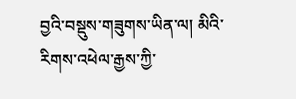བྱའི་བསྡུས་གཟུགས་ཡིན་ལ། མིའི་རིགས་འཕེལ་རྒྱས་ཀྱི་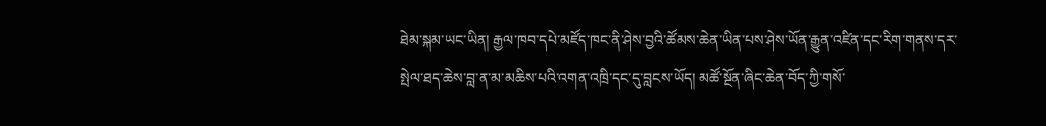ཐེམ་སྐམ་ཡང་ཡིན། རྒྱལ་ཁབ་དཔེ་མཛོད་ཁང་ནི་ཤེས་བྱའི་ཚོམས་ཆེན་ཡིན་པས་ཤེས་ཡོན་རྒྱུན་འཛིན་དང་རིག་གནས་དར་སྤེལ་ཐད་ཆེས་བླ་ན་མ་མཆིས་པའི་འགན་འཁྲི་དང་དུ་བླངས་ཡོད། མཚོ་སྔོན་ཞིང་ཆེན་བོད་ཀྱི་གསོ་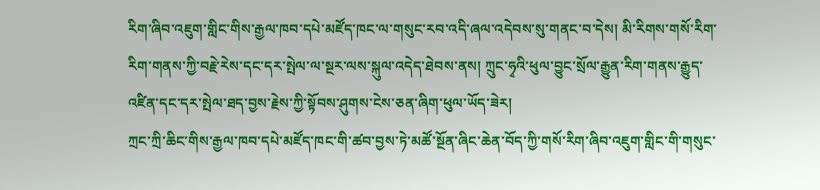རིག་ཞིབ་འཇུག་གླིང་གིས་རྒྱལ་ཁབ་དཔེ་མཛོད་ཁང་ལ་གསུང་རབ་འདི་ཞལ་འདེབས་སུ་གནང་བ་དེས། མི་རིགས་གསོ་རིག་རིག་གནས་ཀྱི་བརྗེ་རེས་དང་དར་སྤེལ་ལ་སྔར་ལས་སྐུལ་འདེད་ཐེབས་ནས། ཀྲུང་ཧྭའི་ཕུལ་བྱུང་སྲོལ་རྒྱུན་རིག་གནས་རྒྱུད་འཛིན་དང་དར་སྤེལ་ཐད་བྱས་རྗེས་ཀྱི་སྟོབས་ཤུགས་ངེས་ཅན་ཞིག་ཕུལ་ཡོད་ཟེར།
ཀྲང་ཀྲི་ཆིང་གིས་རྒྱལ་ཁབ་དཔེ་མཛོད་ཁང་གི་ཚབ་བྱས་ཏེ་མཚོ་སྔོན་ཞིང་ཆེན་བོད་ཀྱི་གསོ་རིག་ཞིབ་འཇུག་གླིང་གི་གསུང་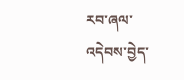རབ་ཞལ་འདེབས་བྱེད་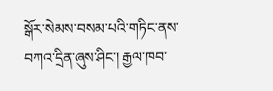སྒོར་སེམས་བསམ་པའི་གཏིང་ནས་བཀའ་དྲིན་ཞུས་ཤིང་། རྒྱལ་ཁབ་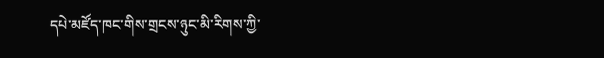དཔེ་མཛོད་ཁང་གིས་གྲངས་ཉུང་མི་རིགས་ཀྱི་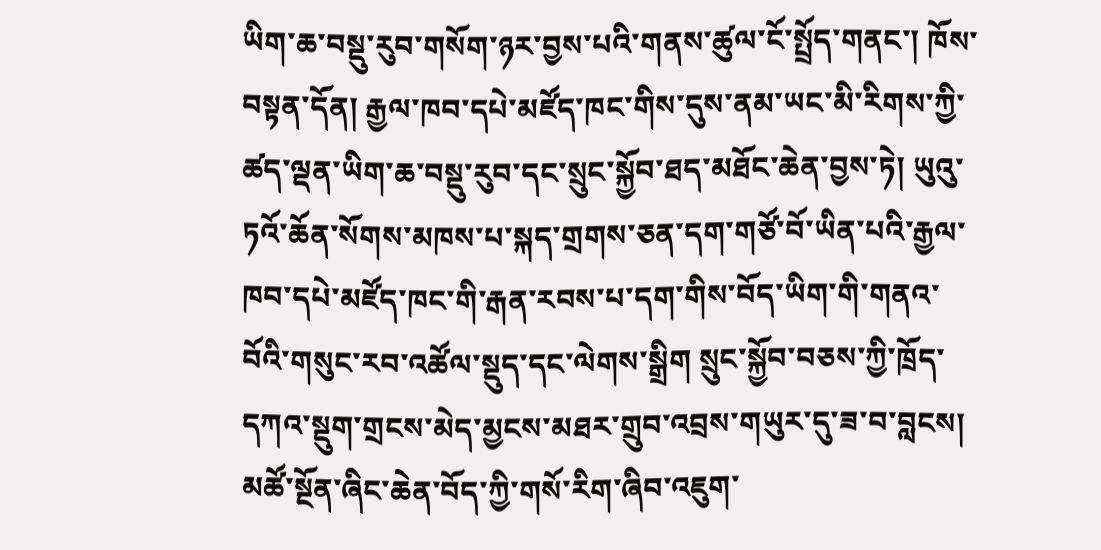ཡིག་ཆ་བསྡུ་རུབ་གསོག་ཉར་བྱས་པའི་གནས་ཚུལ་ངོ་སྤྲོད་གནང་། ཁོས་བསྟན་དོན། རྒྱལ་ཁབ་དཔེ་མཛོད་ཁང་གིས་དུས་ནམ་ཡང་མི་རིགས་ཀྱི་ཚད་ལྡན་ཡིག་ཆ་བསྡུ་རུབ་དང་སྲུང་སྐྱོབ་ཐད་མཐོང་ཆེན་བྱས་ཏེ། ཡུའུ་ཏའོ་ཆོན་སོགས་མཁས་པ་སྐད་གྲགས་ཅན་དག་གཙོ་བོ་ཡིན་པའི་རྒྱལ་ཁབ་དཔེ་མཛོད་ཁང་གི་རྒན་རབས་པ་དག་གིས་བོད་ཡིག་གི་གནའ་བོའི་གསུང་རབ་འཚོལ་སྡུད་དང་ལེགས་སྒྲིག སྲུང་སྐྱོབ་བཅས་ཀྱི་ཁྲོད་དཀའ་སྡུག་གྲངས་མེད་མྱངས་མཐར་གྲུབ་འབྲས་གཡུར་དུ་ཟ་བ་བླངས། མཚོ་སྔོན་ཞིང་ཆེན་བོད་ཀྱི་གསོ་རིག་ཞིབ་འཇུག་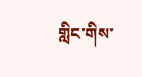གླིང་གིས་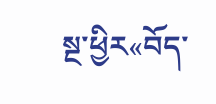སྔ་ཕྱིར«བོད་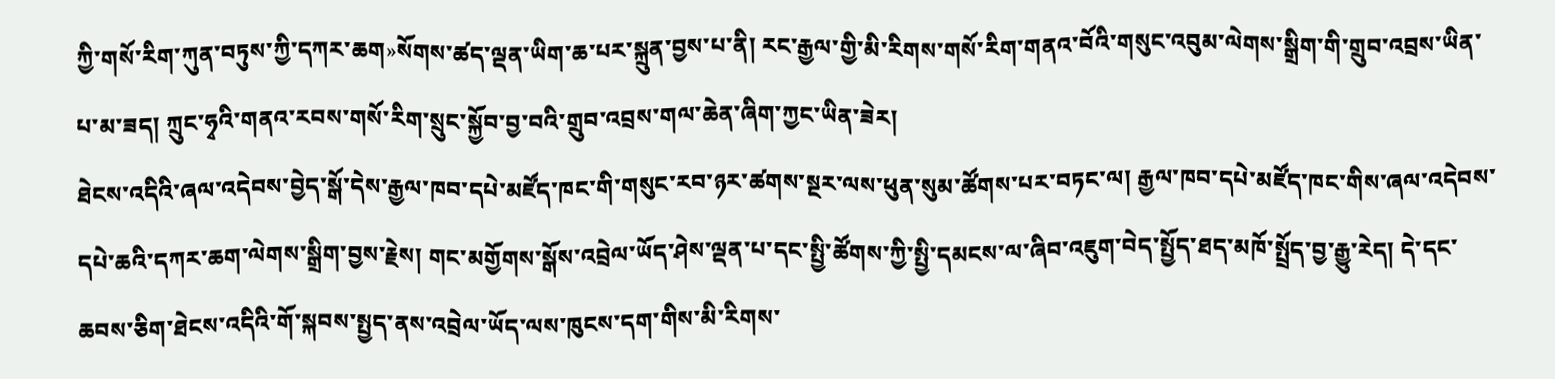ཀྱི་གསོ་རིག་ཀུན་བཏུས་ཀྱི་དཀར་ཆག»སོགས་ཚད་ལྡན་ཡིག་ཆ་པར་སྐྲུན་བྱས་པ་ནི། རང་རྒྱལ་གྱི་མི་རིགས་གསོ་རིག་གནའ་བོའི་གསུང་འབུམ་ལེགས་སྒྲིག་གི་གྲུབ་འབྲས་ཡིན་པ་མ་ཟད། ཀྲུང་ཧྭའི་གནའ་རབས་གསོ་རིག་སྲུང་སྐྱོབ་བྱ་བའི་གྲུབ་འབྲས་གལ་ཆེན་ཞིག་ཀྱང་ཡིན་ཟེར།
ཐེངས་འདིའི་ཞལ་འདེབས་བྱེད་སྒོ་དེས་རྒྱལ་ཁབ་དཔེ་མཛོད་ཁང་གི་གསུང་རབ་ཉར་ཚགས་སྔར་ལས་ཕུན་སུམ་ཚོགས་པར་བཏང་ལ། རྒྱལ་ཁབ་དཔེ་མཛོད་ཁང་གིས་ཞལ་འདེབས་དཔེ་ཆའི་དཀར་ཆག་ལེགས་སྒྲིག་བྱས་རྗེས། གང་མགྱོགས་སྒོས་འབྲེལ་ཡོད་ཤེས་ལྡན་པ་དང་སྤྱི་ཚོགས་ཀྱི་སྤྱི་དམངས་ལ་ཞིབ་འཇུག་བེད་སྤྱོད་ཐད་མཁོ་སྤྲོད་བྱ་རྒྱུ་རེད། དེ་དང་ཆབས་ཅིག་ཐེངས་འདིའི་གོ་སྐབས་སྤྱད་ནས་འབྲེལ་ཡོད་ལས་ཁུངས་དག་གིས་མི་རིགས་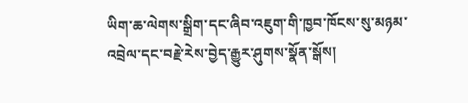ཡིག་ཆ་ལེགས་སྒྲིག་དང་ཞིབ་འཇུག་གི་ཁྱབ་ཁོངས་སུ་མཉམ་འབྲེལ་དང་བརྗེ་རེས་བྱེད་རྒྱུར་ཤུགས་སྣོན་སྒོས།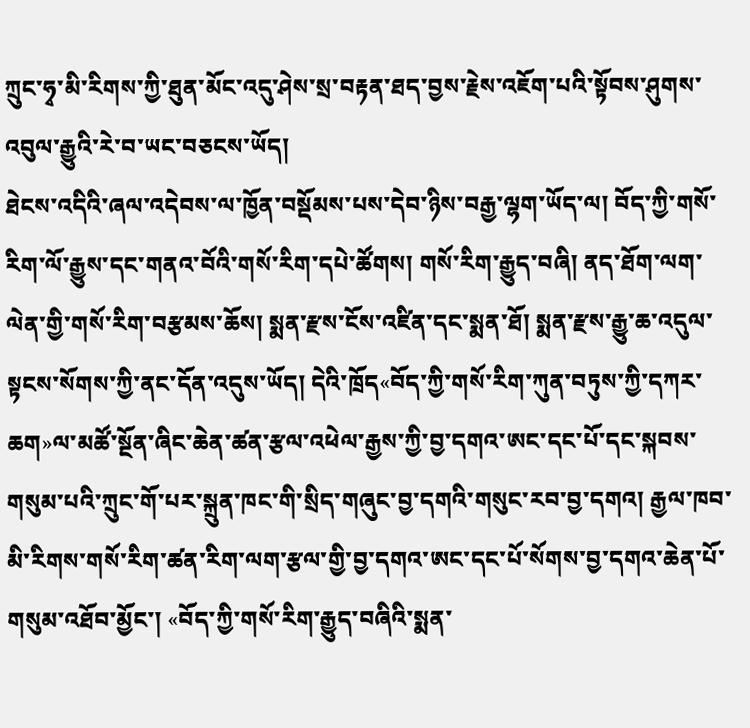ཀྲུང་ཧྭ་མི་རིགས་ཀྱི་ཐུན་མོང་འདུ་ཤེས་སྲ་བརྟན་ཐད་བྱས་རྗེས་འཇོག་པའི་སྟོབས་ཤུགས་འབུལ་རྒྱུའི་རེ་བ་ཡང་བཅངས་ཡོད།
ཐེངས་འདིའི་ཞལ་འདེབས་ལ་ཁྱོན་བསྡོམས་པས་དེབ་ཉིས་བརྒྱ་ལྷག་ཡོད་ལ། བོད་ཀྱི་གསོ་རིག་ལོ་རྒྱུས་དང་གནའ་བོའི་གསོ་རིག་དཔེ་ཚོགས། གསོ་རིག་རྒྱུད་བཞི། ནད་ཐོག་ལག་ལེན་གྱི་གསོ་རིག་བརྩམས་ཆོས། སྨན་རྫས་ངོས་འཛིན་དང་སྨན་ཐོ། སྨན་རྫས་རྒྱུ་ཆ་འདུལ་སྟངས་སོགས་ཀྱི་ནང་དོན་འདུས་ཡོད། དེའི་ཁྲོད«བོད་ཀྱི་གསོ་རིག་ཀུན་བཏུས་ཀྱི་དཀར་ཆག»ལ་མཚོ་སྔོན་ཞིང་ཆེན་ཚན་རྩལ་འཕེལ་རྒྱས་ཀྱི་བྱ་དགའ་ཨང་དང་པོ་དང་སྐབས་གསུམ་པའི་ཀྲུང་གོ་པར་སྐྲུན་ཁང་གི་སྲིད་གཞུང་བྱ་དགའི་གསུང་རབ་བྱ་དགའ། རྒྱལ་ཁབ་མི་རིགས་གསོ་རིག་ཚན་རིག་ལག་རྩལ་གྱི་བྱ་དགའ་ཨང་དང་པོ་སོགས་བྱ་དགའ་ཆེན་པོ་གསུམ་འཐོབ་མྱོང་། «བོད་ཀྱི་གསོ་རིག་རྒྱུད་བཞིའི་སྨན་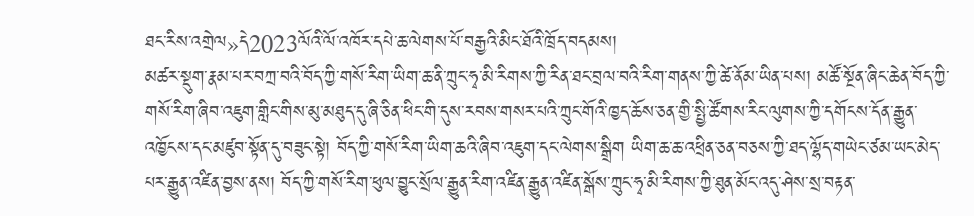ཐང་རིས་འགྲེལ»དེ2023ལོའི་ལོ་འཁོར་དཔེ་ཆ་ལེགས་པོ་བརྒྱའི་མིང་ཐོའི་ཁྲོད་བདམས།
མཚར་སྡུག་རྣམ་པར་བཀྲ་བའི་བོད་ཀྱི་གསོ་རིག་ཡིག་ཆ་ནི་ཀྲུང་ཧྭ་མི་རིགས་ཀྱི་རིན་ཐང་བྲལ་བའི་རིག་གནས་ཀྱི་ཚེ་ནོམ་ཡིན་པས། མཚོ་སྔོན་ཞིང་ཆེན་བོད་ཀྱི་གསོ་རིག་ཞིབ་འཇུག་གླིང་གིས་མུ་མཐུད་དུ་ཞི་ཅིན་ཕིང་གི་དུས་རབས་གསར་པའི་ཀྲུང་གོའི་ཁྱད་ཆོས་ཅན་གྱི་སྤྱི་ཚོགས་རིང་ལུགས་ཀྱི་དགོངས་དོན་རྒྱུན་འཁྱོངས་དང་མཛུབ་སྟོན་དུ་བཟུང་སྟེ། བོད་ཀྱི་གསོ་རིག་ཡིག་ཆའི་ཞིབ་འཇུག་དང་ལེགས་སྒྲིག ཡིག་ཆ་ཆ་འཕྲིན་ཅན་བཅས་ཀྱི་ཐད་ལྷོད་གཡེང་ཙམ་ཡང་མེད་པར་རྒྱུན་འཛིན་བྱས་ནས། བོད་ཀྱི་གསོ་རིག་ཕུལ་བྱུང་སྲོལ་རྒྱུན་རིག་འཛིན་རྒྱུན་འཛིན་སྒོས་ཀྲུང་ཧྭ་མི་རིགས་ཀྱི་ཐུན་མོང་འདུ་ཤེས་སྲ་བརྟན་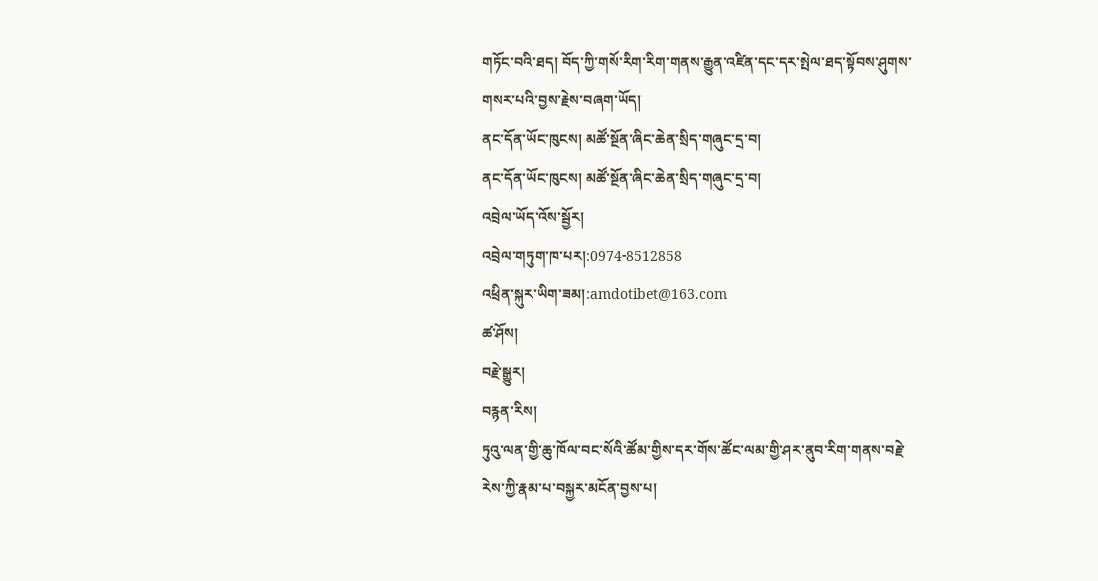གཏོང་བའི་ཐད། བོད་ཀྱི་གསོ་རིག་རིག་གནས་རྒྱུན་འཛིན་དང་དར་སྤེལ་ཐད་སྟོབས་ཤུགས་གསར་པའི་བྱས་རྗེས་བཞག་ཡོད།
ནང་དོན་ཡོང་ཁུངས། མཚོ་སྔོན་ཞིང་ཆེན་སྲིད་གཞུང་དྲ་བ།
ནང་དོན་ཡོང་ཁུངས། མཚོ་སྔོན་ཞིང་ཆེན་སྲིད་གཞུང་དྲ་བ།
འབྲེལ་ཡོད་འོས་སྦྱོར།
འབྲེལ་གཏུག་ཁ་པར།:0974-8512858
འཕྲིན་སྐུར་ཡིག་ཟམ།:amdotibet@163.com
ཚ་ཤོས།
བརྗེ་སྒྱུར།
བརྙན་རིས།
ཏུའུ་ལན་གྱི་ཆུ་ཁོལ་བང་སོའི་ཚོམ་གྱིས་དར་གོས་ཚོང་ལམ་གྱི་ཤར་ནུབ་རིག་གནས་བརྗེ་རེས་ཀྱི་རྣམ་པ་བསྐྱར་མངོན་བྱས་པ།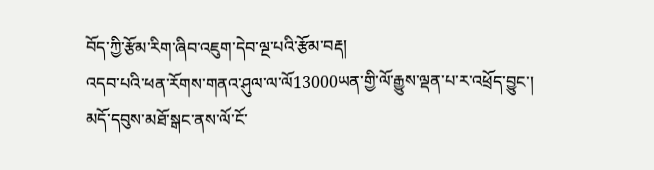བོད་ཀྱི་རྩོམ་རིག་ཞིབ་འཇུག་དེབ་ལྔ་པའི་རྩོམ་བརྡ།
འདབ་པའི་ཕན་རོགས་གནའ་ཤུལ་ལ་ལོ13000ཡན་གྱི་ལོ་རྒྱུས་ལྡན་པ་ར་འཕྲོད་བྱུང་།
མདོ་དབུས་མཐོ་སྒང་ནས་ལོ་ངོ་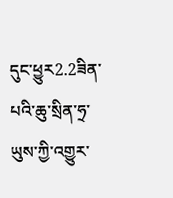དུང་ཕྱུར2.2ཟིན་པའི་ཆུ་སྲིན་ཧྲ་ཡུས་ཀྱི་འགྱུར་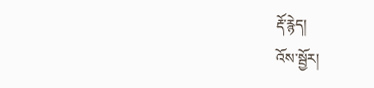རྡོ་རྙེད།
འོས་སྦྱོར།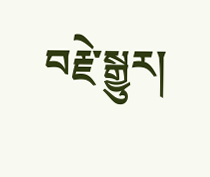བརྗེ་སྒྱུར།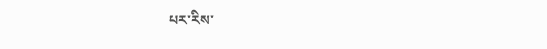པར་རིས་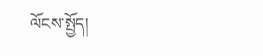ལོངས་སྤྱོད།